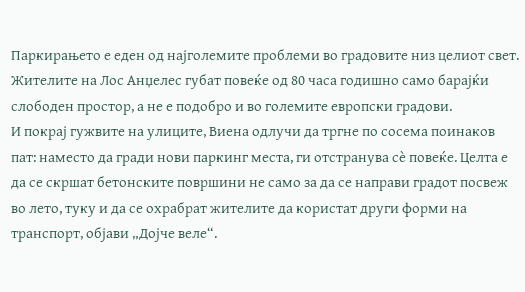Паркирањето е еден од најголемите проблеми во градовите низ целиот свет. Жителите на Лос Анџелес губат повеќе од 80 часа годишно само барајќи слободен простор, а не е подобро и во големите европски градови.
И покрај гужвите на улиците, Виена одлучи да тргне по сосема поинаков пат: наместо да гради нови паркинг места, ги отстранува сè повеќе. Целта е да се скршат бетонските површини не само за да се направи градот посвеж во лето, туку и да се охрабрат жителите да користат други форми на транспорт, објави „Дојче веле“.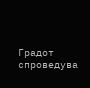Градот спроведува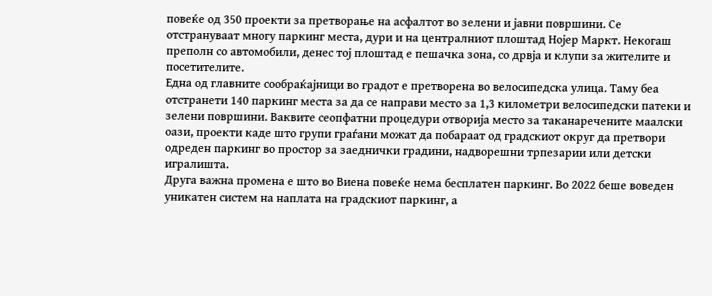повеќе од 350 проекти за претворање на асфалтот во зелени и јавни површини. Се отстрануваат многу паркинг места, дури и на централниот плоштад Нојер Маркт. Некогаш преполн со автомобили, денес тој плоштад е пешачка зона, со дрвја и клупи за жителите и посетителите.
Една од главните сообраќајници во градот е претворена во велосипедска улица. Таму беа отстранети 140 паркинг места за да се направи место за 1,3 километри велосипедски патеки и зелени површини. Ваквите сеопфатни процедури отворија место за таканаречените маалски оази, проекти каде што групи граѓани можат да побараат од градскиот округ да претвори одреден паркинг во простор за заеднички градини, надворешни трпезарии или детски игралишта.
Друга важна промена е што во Виена повеќе нема бесплатен паркинг. Во 2022 беше воведен уникатен систем на наплата на градскиот паркинг, а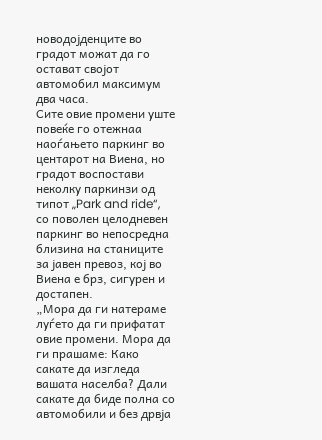новодојденците во градот можат да го остават својот автомобил максимум два часа.
Сите овие промени уште повеќе го отежнаа наоѓањето паркинг во центарот на Виена, но градот воспостави неколку паркинзи од типот „Park and ride“, со поволен целодневен паркинг во непосредна близина на станиците за јавен превоз, кој во Виена е брз, сигурен и достапен.
„Мора да ги натераме луѓето да ги прифатат овие промени. Мора да ги прашаме: Како сакате да изгледа вашата населба? Дали сакате да биде полна со автомобили и без дрвја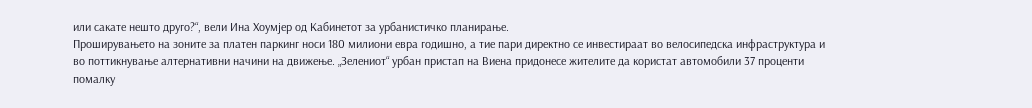или сакате нешто друго?“, вели Ина Хоумјер од Кабинетот за урбанистичко планирање.
Проширувањето на зоните за платен паркинг носи 180 милиони евра годишно, а тие пари директно се инвестираат во велосипедска инфраструктура и во поттикнување алтернативни начини на движење. „Зелениот“ урбан пристап на Виена придонесе жителите да користат автомобили 37 проценти помалку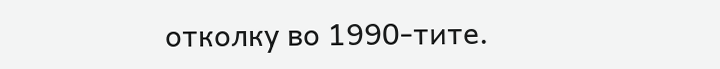отколку во 1990-тите.